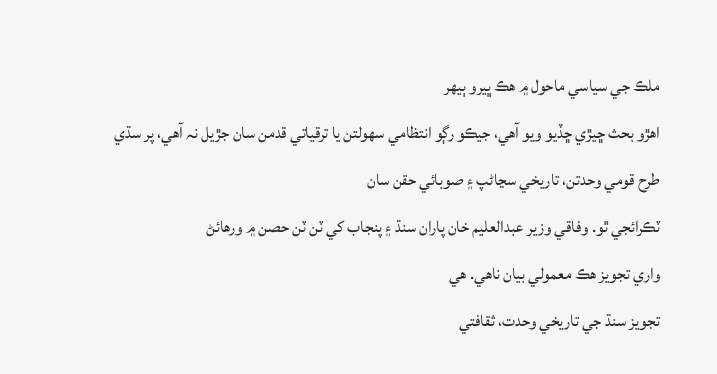ملڪ جي سياسي ماحول ۾ هڪ ڀيرو ٻيهر
اهڙو بحث ڇيڙي ڇڏيو ويو آهي، جيڪو رڳو انتظامي سهولتن يا ترقياتي قدمن سان جڙيل نہ آهي، پر سڌي طرح قومي وحدتن، تاريخي سڃاڻپ ۽ صوبائي حقن سان
ٽڪرائجي ٿو. وفاقي وزير عبدالعليم خان پاران سنڌ ۽ پنجاب کي ٽن ٽن حصن ۾ ورهائڻ
واري تجويز هڪ معمولي بيان ناهي. هي
تجويز سنڌ جي تاريخي وحدت، ثقافتي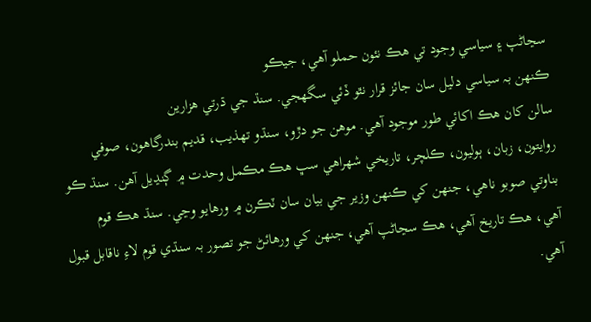سڃاڻپ ۽ سياسي وجود تي هڪ نئون حملو آهي، جيڪو
ڪنهن بہ سياسي دليل سان جائز قرار نٿو ڏئي سگهجي. سنڌ جي ڌرتي هزارين
سالن کان هڪ اکائي طور موجود آهي. موهن جو دڙو، سنڌو تهذيب، قديم بندرگاهون، صوفي
روايتون، زبان، ٻوليون، ڪلچر، تاريخي شهراهي سڀ هڪ مڪمل وحدت ۾ ڳنڍيل آهن. سنڌ ڪو
بناوتي صوبو ناهي، جنهن کي ڪنهن وزير جي بيان سان ٽڪرن ۾ ورهايو وڃي. سنڌ هڪ قوم
آهي، هڪ تاريخ آهي، هڪ سڃاڻپ آهي، جنهن کي ورهائڻ جو تصور بہ سنڌي قوم لاءِ ناقابل قبول آهي.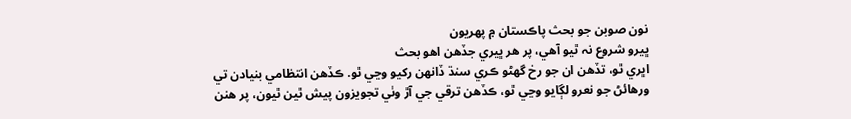نون صوبن جو بحث پاڪستان ۾ پهريون
ڀيرو شروع نہ ٿيو آهي، پر هر ڀيري جڏهن اهو بحث
اڀري ٿو، تڏهن ان جو رخ گهڻو ڪري سنڌ ڏانهن رکيو وڃي ٿو. ڪڏهن انتظامي بنيادن تي
ورهائڻ جو نعرو لڳايو وڃي ٿو، ڪڏهن ترقي جي آڙ وٺي تجويزون پيش ٿين ٿيون، پر هنن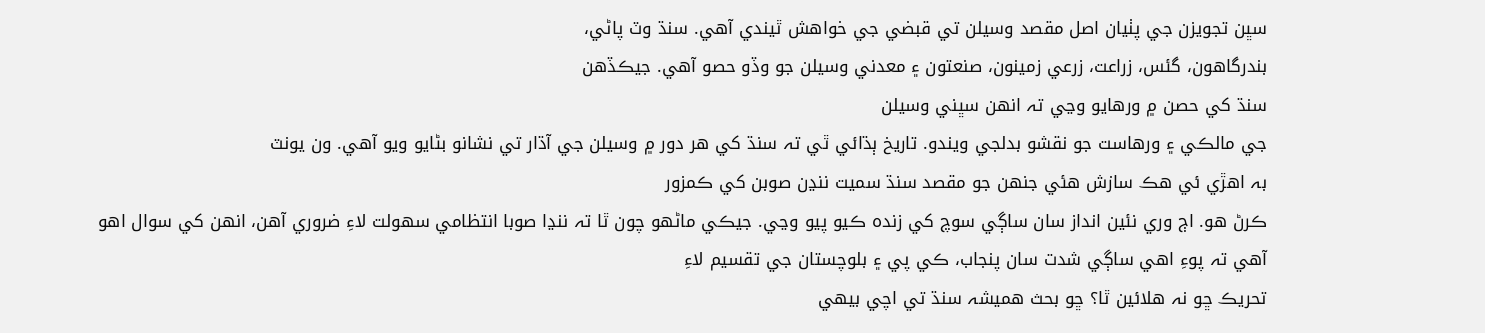سڀن تجويزن جي پٺيان اصل مقصد وسيلن تي قبضي جي خواهش ٿيندي آهي. سنڌ وٽ پاڻي،
بندرگاهون، گئس، زراعت، زرعي زمينون، صنعتون ۽ معدني وسيلن جو وڏو حصو آهي. جيڪڏهن
سنڌ کي حصن ۾ ورهايو وڃي تہ انهن سڀني وسيلن
جي مالڪي ۽ ورهاست جو نقشو بدلجي ويندو. تاريخ ٻڌائي ٿي تہ سنڌ کي هر دور ۾ وسيلن جي آڌار تي نشانو بڻايو ويو آهي. ون يونٽ
بہ اهڙي ئي هڪ سازش هئي جنهن جو مقصد سنڌ سميت ننڍن صوبن کي ڪمزور
ڪرڻ هو. اڄ وري نئين انداز سان ساڳي سوچ کي زندہ ڪيو پيو وڃي. جيڪي ماڻهو چون ٿا تہ ننڍا صوبا انتظامي سهولت لاءِ ضروري آهن، انهن کي سوال اهو
آهي تہ پوءِ اهي ساڳي شدت سان پنجاب، ڪي پي ۽ بلوچستان جي تقسيم لاءِ
تحريڪ ڇو نہ هلائين ٿا؟ ڇو بحث هميشہ سنڌ تي اچي بيهي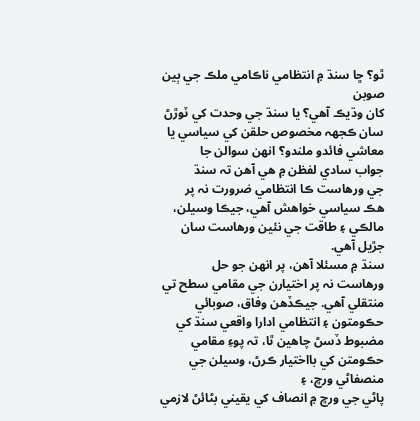ٿو؟ ڇا سنڌ ۾ انتظامي ناڪامي ملڪ جي ٻين صوبن
کان وڌيڪ آهي؟ يا سنڌ جي وحدت کي ٽوڙڻ سان ڪجهہ مخصوص حلقن کي سياسي يا معاشي فائدو ملندو؟ انهن سوالن جا
جواب سادي لفظن ۾ هي آهن تہ سنڌ
جي ورهاست ڪا انتظامي ضرورت نہ پر
هڪ سياسي خواهش آهي، جيڪا وسيلن، مالڪي ۽ طاقت جي نئين ورهاست سان جڙيل آهي.
سنڌ ۾ مسئلا آهن، پر انهن جو حل
ورهاست نہ پر اختيارن جي مقامي سطح تي منتقلي آهي. جيڪڏهن وفاق، صوبائي
حڪومتون ۽ انتظامي ادارا واقعي سنڌ کي مضبوط ڏسڻ چاهين ٿا، تہ پوءِ مقامي حڪومتن کي بااختيار ڪرڻ، وسيلن جي منصفاڻي ورڇ، ۽
پاڻي جي ورڇ ۾ انصاف کي يقيني بڻائڻ لازمي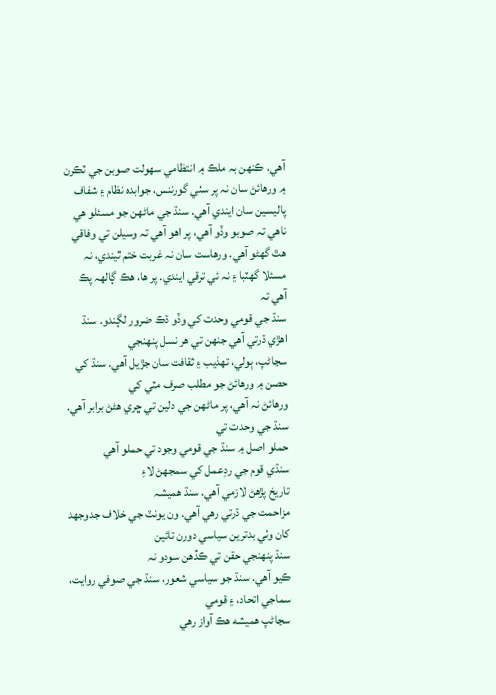آهي. ڪنهن بہ ملڪ ۾ انتظامي سهولت صوبن جي ٽڪرن ۾ ورهائڻ سان نہ پر سٺي گورننس، جوابدہ نظام ۽ شفاف پاليسين سان ايندي آهي. سنڌ جي ماڻهن جو مسئلو هي
ناهي تہ صوبو وڏو آهي، پر اهو آهي تہ وسيلن تي وفاقي هٿ گهڻو آهي. ورهاست سان نہ غربت ختم ٿيندي، نہ مسئلا گهٽبا ۽ نہ ئي ترقي ايندي. پر ها، هڪ ڳالهہ پڪ آهي تہ
سنڌ جي قومي وحدت کي وڏو ڌڪ ضرور لڳندو. سنڌ اهڙي ڌرتي آهي جنهن تي هر نسل پنهنجي
سڃاڻپ، ٻولي، تهذيب ۽ ثقافت سان جڙيل آهي. سنڌ کي حصن ۾ ورهائڻ جو مطلب صرف مٽي کي
ورهائڻ نہ آهي، پر ماڻهن جي دلين تي ڇري هڻڻ برابر آهي. سنڌ جي وحدت تي
حملو اصل ۾ سنڌ جي قومي وجود تي حملو آهي
سنڌي قوم جي ردِعمل کي سمجھڻ لاءِ
تاريخ پڙهڻ لازمي آهي. سنڌ هميشہ
مزاحمت جي ڌرتي رهي آهي. ون يونٽ جي خلاف جدوجهد کان وٺي بدترين سياسي دورن تائين
سنڌ پنهنجي حقن تي ڪڏهن سودو نہ
ڪيو آهي. سنڌ جو سياسي شعور، سنڌ جي صوفي روايت، سماجي اتحاد، ۽ قومي
سڃاڻپ هميشه هڪ آواز رهي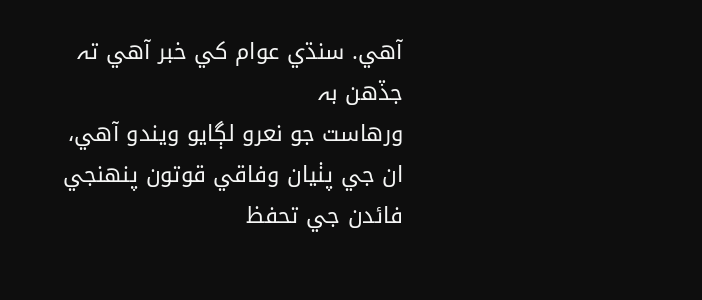آهي. سنڌي عوام کي خبر آهي تہ جڏهن بہ
ورهاست جو نعرو لڳايو ويندو آهي، ان جي پٺيان وفاقي قوتون پنهنجي فائدن جي تحفظ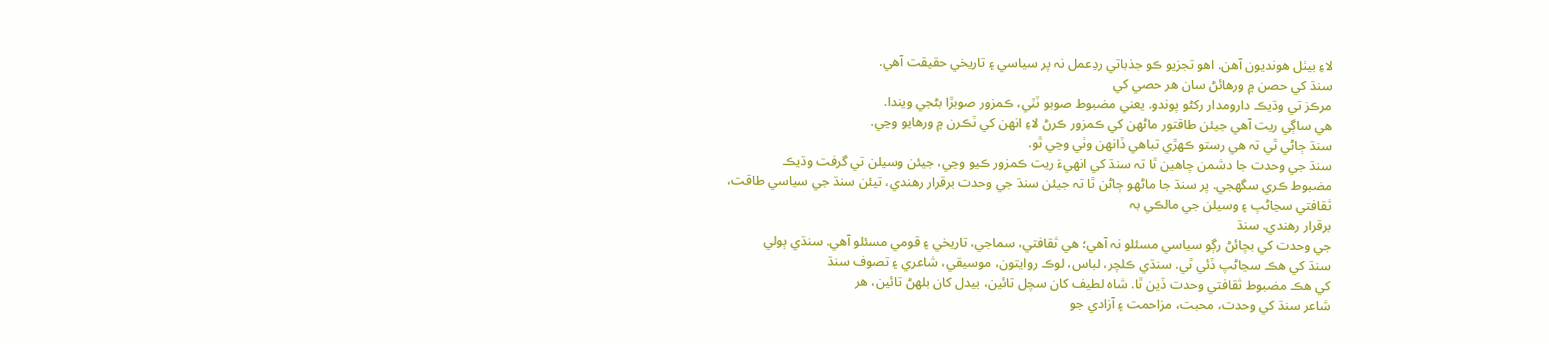لاءِ بيٺل هونديون آهن. اهو تجزيو ڪو جذباتي ردِعمل نہ پر سياسي ۽ تاريخي حقيقت آهي.
سنڌ کي حصن ۾ ورهائڻ سان هر حصي کي
مرڪز تي وڌيڪ دارومدار رکڻو پوندو. يعني مضبوط صوبو ٽٽي، ڪمزور صوبڙا بڻجي ويندا.
هي ساڳي ريت آهي جيئن طاقتور ماڻهن کي ڪمزور ڪرڻ لاءِ انهن کي ٽڪرن ۾ ورهايو وڃي.
سنڌ ڄاڻي ٿي تہ هي رستو ڪهڙي تباهي ڏانهن وٺي وڃي ٿو.
سنڌ جي وحدت جا دشمن چاهين ٿا تہ سنڌ کي انهيءَ ريت ڪمزور ڪيو وڃي، جيئن وسيلن تي گرفت وڌيڪ
مضبوط ڪري سگهجي. پر سنڌ جا ماڻهو ڄاڻن ٿا تہ جيئن سنڌ جي وحدت برقرار رهندي، تيئن سنڌ جي سياسي طاقت،
ثقافتي سڃاڻپ ۽ وسيلن جي مالڪي بہ
برقرار رهندي. سنڌ
جي وحدت کي بچائڻ رڳو سياسي مسئلو نہ آهي؛ هي ثقافتي، سماجي، تاريخي ۽ قومي مسئلو آهي. سنڌي ٻولي
سنڌ کي هڪ سڃاڻپ ڏئي ٿي. سنڌي ڪلچر، لباس، لوڪ روايتون، موسيقي، شاعري ۽ تصوف سنڌ
کي هڪ مضبوط ثقافتي وحدت ڏين ٿا. شاه لطيف کان سچل تائين، بيدل کان بلهڻ تائين، هر
شاعر سنڌ کي وحدت، محبت، مزاحمت ۽ آزادي جو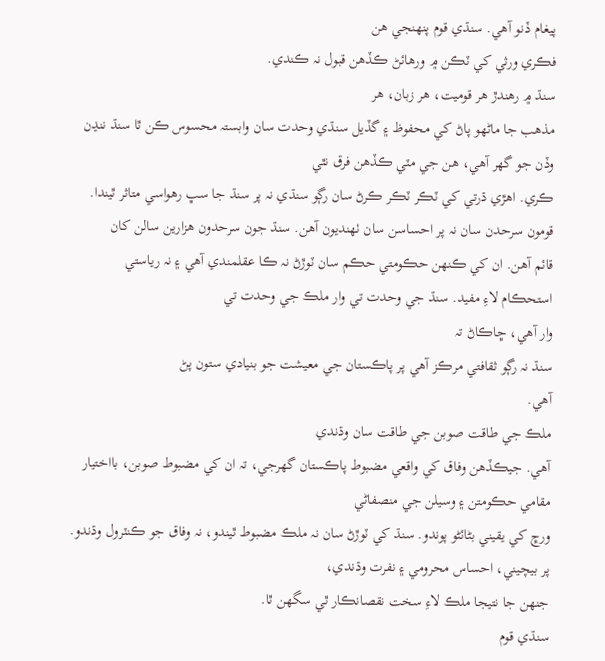پيغام ڏنو آهي. سنڌي قوم پنهنجي هن
فڪري ورثي کي ٽڪن ۾ ورهائڻ ڪڏهن قبول نہ ڪندي.
سنڌ ۾ رهندڙ هر قوميت، هر زبان، هر
مذهب جا ماڻهو پاڻ کي محفوظ ۽ گڏيل سنڌي وحدت سان وابستہ محسوس ڪن ٿا سنڌ ننڍن وڏن جو گهر آهي، هن جي مٽي ڪڏهن فرق نٿي
ڪري. اهڙي ڌرتي کي ٽڪر ٽڪر ڪرڻ سان رڳو سنڌي نہ پر سنڌ جا سڀ رهواسي متاثر ٿيندا.
قومون سرحدن سان نہ پر احساسن سان ٺهنديون آهن. سنڌ جون سرحدون هزارين سالن کان
قائم آهن. ان کي ڪنهن حڪومتي حڪم سان ٽوڙڻ نہ ڪا عقلمندي آهي ۽ نہ رياستي استحڪام لاءِ مفيد. سنڌ جي وحدت تي وار ملڪ جي وحدت تي
وار آهي، ڇاڪاڻ تہ
سنڌ نہ رڳو ثقافتي مرڪز آهي پر پاڪستان جي معيشت جو بنيادي ستون پڻ
آهي.
ملڪ جي طاقت صوبن جي طاقت سان وڌندي
آهي. جيڪڏهن وفاق کي واقعي مضبوط پاڪستان گهرجي، تہ ان کي مضبوط صوبن، بااختيار مقامي حڪومتن ۽ وسيلن جي منصفاڻي
ورڇ کي يقيني بڻائڻو پوندو. سنڌ کي ٽوڙڻ سان نہ ملڪ مضبوط ٿيندو، نہ وفاق جو ڪنٽرول وڌندو. پر بيچيني، احساس محرومي ۽ نفرت وڌندي،
جنهن جا نتيجا ملڪ لاءِ سخت نقصانڪار ٿي سگهن ٿا.
سنڌي قوم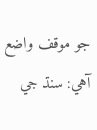جو موقف واضع آهي: سنڌ جي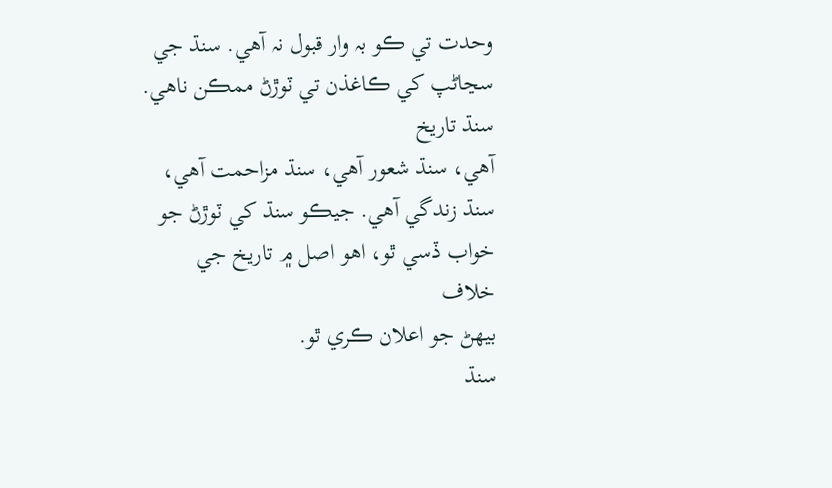وحدت تي ڪو بہ وار قبول نہ آهي. سنڌ جي سڃاڻپ کي ڪاغذن تي ٽوڙڻ ممڪن ناهي. سنڌ تاريخ
آهي، سنڌ شعور آهي، سنڌ مزاحمت آهي، سنڌ زندگي آهي. جيڪو سنڌ کي ٽوڙڻ جو خواب ڏسي ٿو، اهو اصل ۾ تاريخ جي خلاف
بيهڻ جو اعلان ڪري ٿو.
سنڌ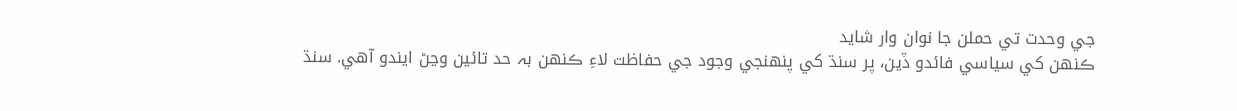جي وحدت تي حملن جا نوان وار شايد
ڪنهن کي سياسي فائدو ڏين، پر سنڌ کي پنهنجي وجود جي حفاظت لاءِ ڪنهن بہ حد تائين وڃڻ ايندو آهي. سنڌ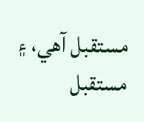مستقبل آهي، ۽ مستقبل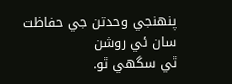پنهنجي وحدتن جي حفاظت سان ئي روشن
ٿي سگهي ٿو.